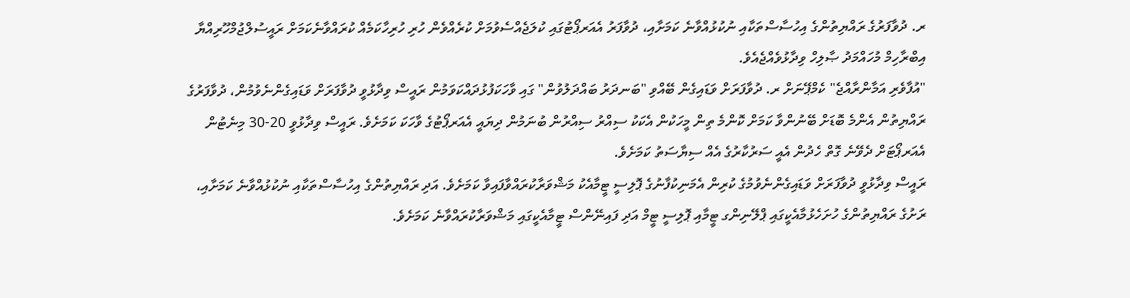ރ. ދުވާފަރުގެ ރައްޔިތުންގެ އިހުސާސްތަކާއި ނުކުޅުއްވާނެ ކަމަށާއި، ދުވާފަރު އެއަރޕޯޓުގައި ކުލަޖެއްސެވުމަށް ކުރެއްވެން ހުރި ހުރިހާކަމެއް ކުރައްވާނެކަމަށް ރައީސުލްޖުމްހޫރިއްޔާ އިބްރާހިމް މުހައްމަދު ޞާލިހް ވިދާޅުވެއްޖެއެވެ.
"އުފާވެރި އަމާންރާއްޖެ" ކެމްޕޭނަށް ރ. ދުވާފަރަށް ވަޑައިގެން ބޭއްވި "ބަނދަރު ބައްދަލުވުން" ގައި ވާހަކަފުޅުދައްކަވަމުން ރައީސް ވިދާޅުވީ ދުވާފަރަށް ވަޑައިގެންނެވުމުން، ދުވާފަރުގެ ރައްޔިތުން އެންމެ ބޮޑަށް ބޭނުންވާ ކަމަށް ކޮންމެ ތިން މީހަކުން އެކަކު ސިއްރު ސިއްރުން ބުނަމުން ދިޔައީ އެއަރޕޯޓުގެ ވާހަކަ ކަމަށެވެ. ރައީސް ވިދާޅުވީ 20-30 މިނެޓުން އެއަރޕޯޓަށް ދެވޭނެ ގޮތް ހެދުން އެއީ ސަރުކާރުގެ އެއް ސިޔާސަތު ކަމަށެވެ.
ރައީސް ވިދާޅުވީ ދުވާފަރަށް ވަޑައިގެންނެވުމުގެ ކުރިން އެމަނިކުފާނުގެ ޕޮލިސީ ޓީމާއެކު މަޝްވަރާކުރައްވާފައިވާ ކަމަށެވެ. އަދި ރައްޔިތުންގެ އިހުސާސްތަކާއި ނުކުޅުއްވާނެ ކަމަށާއި، ރަށުގެ ރައްޔިތުންގެ ހުށަހެޅުމާއެކީގައި ޕްލޭނިންގ ޓީމާއި ޕޮލިސީ ޓީމް އަދި ފައިނޭންސް ޓީމާއެކީގައި މަޝްވަރާކުރައްވާނެ ކަމަށެވެ.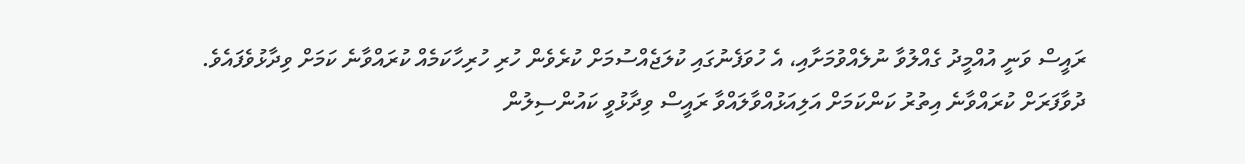ރައީސް ވަނީ އުއްމީދު ގެއްލުވާ ނުލެއްވުމަށާއި، އެ ހުވަފެނުގައި ކުލަޖެއްސުމަށް ކުރެވެން ހުރި ހުރިހާކަމެއް ކުރައްވާނެ ކަމަށް ވިދާޅުވެފައެވެ.
ދުވާފަރަށް ކުރައްވާނެ އިތުރު ކަންކަމަށް އަލިއަޅުއްވާލައްވާ ރައީސް ވިދާޅުވީ ކައުންސިލުން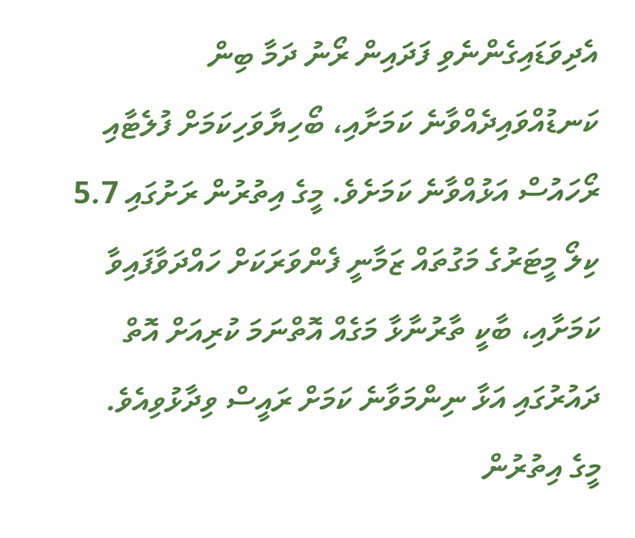އެދިވަޑައިގެންނެވި ފަދައިން ރޯނު ދަމާ ބިން ކަނޑުއްވައިދެއްވާނެ ކަމަށާއި، ބޯހިޔާވަހިކަމަށް ފުލެޓާއި ރޯހައުސް އަޅުއްވާނެ ކަމަށެވެ. މީގެ އިތުރުން ރަށުގައި 5.7 ކިލޯ މީޓަރުގެ މަގުތައް ޒަމާނީ ފެންވަރަކަށް ހައްދަވާފައިވާ ކަމަށާއި، ބާކީ ތާރުނާޅާ މަގެއް އޮތްނަމަ ކުރިއަށް އޮތް ދައުރުގައި އަޅާ ނިންމަވާނެ ކަމަށް ރައީސް ވިދާޅުވިއެވެ.
މީގެ އިތުރުން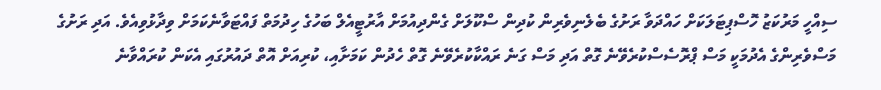ސިއްހީ މަރުކަޒު ހޮސްޕިޓަލަކަށް ހައްދަވާ ރަށުގެ ބެލެނިވެރިން ކުދިން ސްކޫލަށް ގެންދިއުމަށް އާރުޓީއެލް ބަހުގެ ހިދުމަތް ފައްޓަވާނެކަމަށް ވިދާޅުވިއެވެ. އަދި ރަށުގެ މަސްވެރިންގެ އެދުމަކީ މަސް ޕްރޮސެސްކުރެވޭނެ ގޮތް އަދި މަސް ގަނެ ރައްކާކުރެވޭނެ ގޮތް ހެދުން ކަމަށާއި، ކުރިއަށް އޮތް ދައުރުގައި އެކަން ކުރައްވާނެ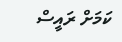ކަމަށް ރައީސް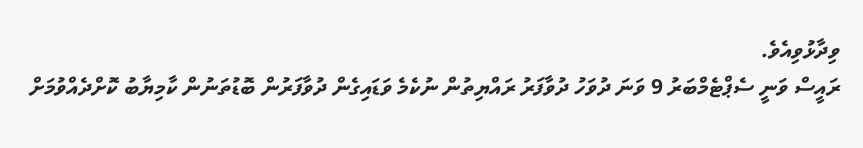ވިދާޅުވިއެވެ.
ރައީސް ވަނީ ސެޕްޓެމްބަރު 9 ވަނަ ދުވަހު ދުވާފަރު ރައްޔިތުން ނުކެމެ ވަޑައިގެން ދުވާފަރުން ބޮޑުތަނުން ކާމިޔާބު ކޮށްދެއްވުމަށް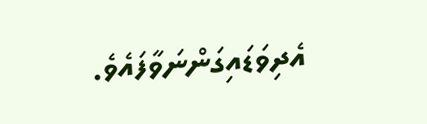އެދިވަޑައިގަންނަވާފައެވެ.